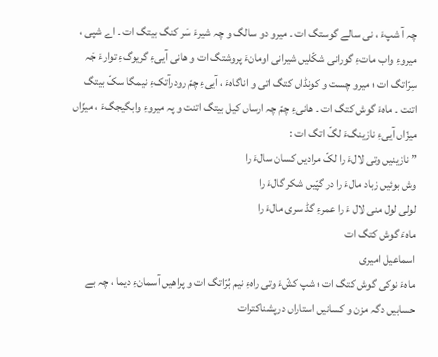چہ آ شپءَ ، نی سالے گوستگ ات ۔ میرو دو سالگ و چہ شیرءَ سَر کنگ بیتگ ات ۔ اے شپی ، میروءِ واب ماتءِ گورانی شکّلیں شیرانی اومانءَ پروشتگ ات و ھانی آییءِ گریوگءِ توارءَ جَہ سِرّاتگ ات ؛ میرو چست و کونڈاں کتگ اتی و اناگاہءَ ، آییءِ چمّ رودرآتکءِ نیمگا سکّ بیتگ اتنت ۔ ماہءَ گوش کتگ ات ۔ ھانیءِ چمّ چہ ارساں کیل بیتگ اتنت و پہ میروءِ وابگیجگءَ ، میزّاں میزّاں آییءِ نازینگءَ لگّ اتگ ات :
” نازینیں وتی لالءَ را لکّ مرادیں کسان سالءَ را
وش بوئیں زباد مالءَ را در گپّیں شکر گالءَ را
لولی لول منی لال ءَ را عمرءِ گڈ سری مالءَ را
ماہءَ گوش کتگ ات
اسماعیل امیری
ماہءَ نوکی گوش کتگ ات ؛ شپ کشّءَ وتی راہءِ نیم بُرّاتگ ات و پراھیں آسمانءِ دیما ، چہ بے حسابیں دگہ مزن و کسانیں استاراں درپشناکترات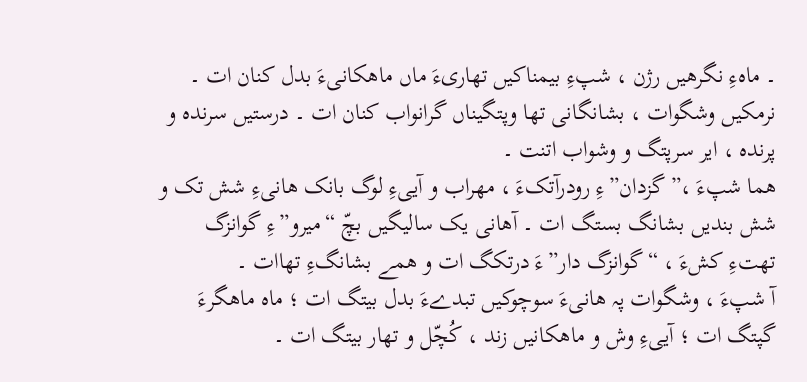۔ ماہءِ نگرھیں رژن ، شپءِ بیمناکیں تھاریءَ ماں ماھکانیءَ بدل کنان ات ۔ نرمکیں وشگوات ، بشانگانی تھا وپتگیناں گرانواب کنان ات ۔ درستیں سرندہ و پرندہ ، ایر سرپتگ و وشواب اتنت ۔
ھما شپءَ ،” گزدان”ءِ رودرآتکءَ ، مھراب و آییءِ لوگ بانک ھانیءِ شش تک و شش بندیں بشانگ بستگ ات ۔ آھانی یک سالیگیں بچّ “میرو”ءِ گوانزگ تھتءِ کشءَ ، “گوانزگ دار”ءَ درتکگ ات و ھمے بشانگءِ تھاات ۔
آ شپءَ ، وشگوات پہ ھانیءَ سوچوکیں تبدےءَ بدل بیتگ ات ؛ ماہ ماھگرءَ گپتگ ات ؛ آییءِ وش و ماھکانیں زند ، کُچّل و تھار بیتگ ات ۔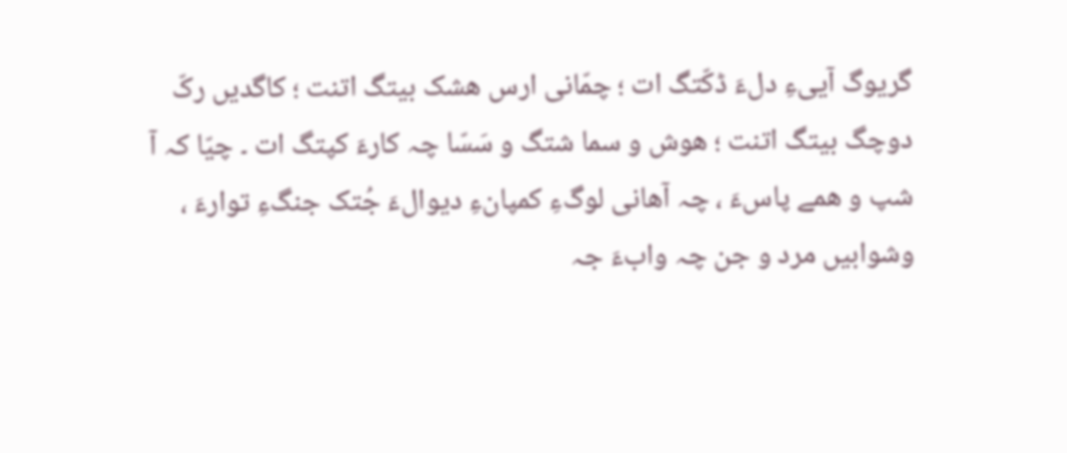گریوگ آییءِ دلءَ ڈکّتگ ات ؛ چمّانی ارس ھشک بیتگ اتنت ؛ کاگدیں رکّ دوچگ بیتگ اتنت ؛ ھوش و سما شتگ و سَسّا چہ کارءَ کپتگ ات ۔ چیّا کہ آ شپ و ھمے پاسءَ ، چہ آھانی لوگءِ کمپانءِ دیوالءَ جُتک جنگءِ توارءَ ، وشوابیں مرد و جن چہ وابءَ جہ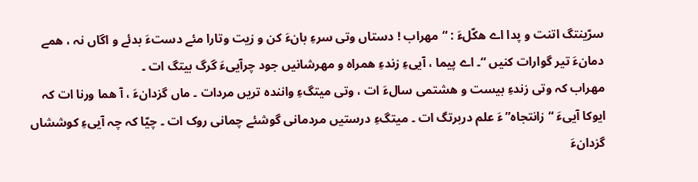سرّینتگ اتنت و پدا اے ھکّلءَ : “مھراب ! دستاں وتی سرءِ بانءَ کن و زیت وتارا مئے دستءَ بدئے و اگاں نہ ، ھمے دمانءَ تیر گوارات کنیں “۔ اے پیما ، آییءِ زندءِ ھمراہ و مھرشانیں جود چرآییءَ گرگ بیتگ ات ۔
مھراب کہ وتی زندءِ بیست و ھشتمی سالءَ ات ، وتی میتگءِ وانندہ تریں مردات ۔ ماں گزدانءَ ، آ ھما ورنا ات کہ ایوکا آییءَ “زانتجاہ”ءَ علم دربرتگ ات ۔ میتگءِ درستیں مردمانی گوشئے چمانی روک ات ۔ چیّا کہ چہ آییءِ کوششاں گزدانءَ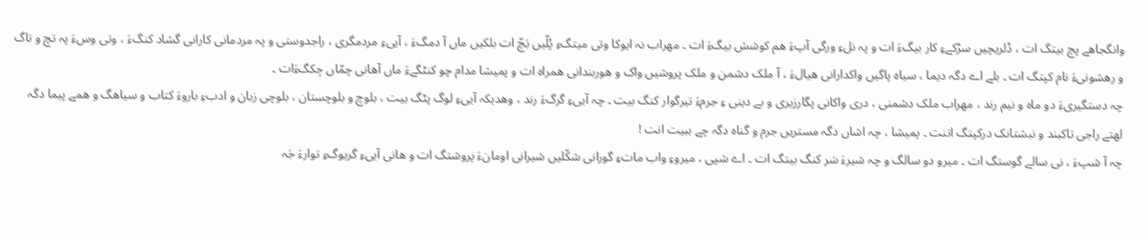وانگجاھے پچ بیتگ ات ، ڈلریچیں سڑکےءِ کار بیگءَ ات و پہ نلءِ ورگی آپءَ ھم کوشش بیگءَ ات ۔ مھراب نہ ایوکا وتی میتگءِ پُلّیں بَچّ ات بلکیں ماں آ دمگءَ ، آییءِ مردمگری ، راجدوستی و پہ مردمانی کارانی گشاد کنگءَ ، وتی وسءَ پہ تچ و تاگ و رھشونیءَ نام کپتگ ات ۔ بلے اے دگہ دیما ، سیاہ پاگیں واکدارانی ھیالءَ ، آ ملک دشمن و ملک پروشیں واک و ھوربندانی ھمراہ ات و پمیشا مدام چو کنٹگےءَ ماں آھانی چمّاں جِکگءَات ۔
چہ دستگیریءَ دو ماہ و نیم رند ، مھراب ملک دشمنی ، دری واکانی پگارزیری و بے دینی ءِ جرمءَ تیرگوار کنگ بیت ۔ چہ آییءِ گرگءَ رند ، وھدیکہ آییءِ لوگ پٹگ بیت ، بلوچ و بلوچستان ، بلوچی زبان و ادبءِ باروءَ کتاب و سیاھگ و ھمے پیما دگہ لھتے راجی تاکبند و نبشتانک درکپتگ اتنت ۔ پمیشا ، چہ اشاں دگہ مستریں جرم و گناہ دگہ چے ببیت انت !
چہ آ شپءَ ، نی سالے گوستگ ات ۔ میرو دو سالگ و چہ شیرءَ سَر کنگ بیتگ ات ۔ اے شپی ، میروءِ واب ماتءِ گورانی شکّلیں شیرانی اومانءَ پروشتگ ات و ھانی آییءِ گریوگءِ توارءَ جَہ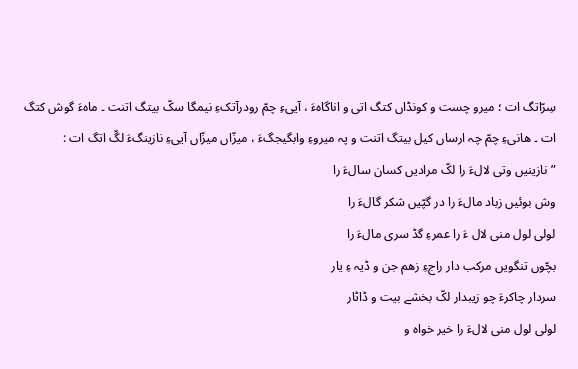سِرّاتگ ات ؛ میرو چست و کونڈاں کتگ اتی و اناگاہءَ ، آییءِ چمّ رودرآتکءِ نیمگا سکّ بیتگ اتنت ۔ ماہءَ گوش کتگ ات ۔ ھانیءِ چمّ چہ ارساں کیل بیتگ اتنت و پہ میروءِ وابگیجگءَ ، میزّاں میزّاں آییءِ نازینگءَ لگّ اتگ ات :
” نازینیں وتی لالءَ را لکّ مرادیں کسان سالءَ را
وش بوئیں زباد مالءَ را در گپّیں شکر گالءَ را
لولی لول منی لال ءَ را عمرءِ گڈ سری مالءَ را
بچّوں تنگویں مرکب دار راجءِ زھم جن و ڈیہ ءِ یار
سردار چاکرءَ چو زیبدار لکّ بخشے بیت و ڈاٹار
لولی لول منی لالءَ را خیر خواہ و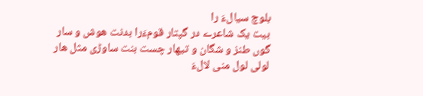بلوچ سیالءَ را
بیت یک شاعرے در گپتار قومءَرا بدنت ھوش و سار
گوں طنز و شگان و تیھار چست بنت ساوڑی مثل ھار
لولی لول منی لالءَ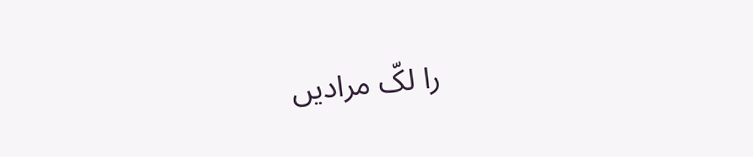را لکّ مرادیں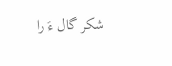شکر گال ءَ را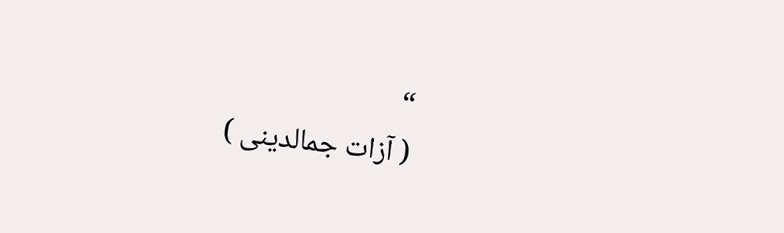“
( آزات جمالدینی )